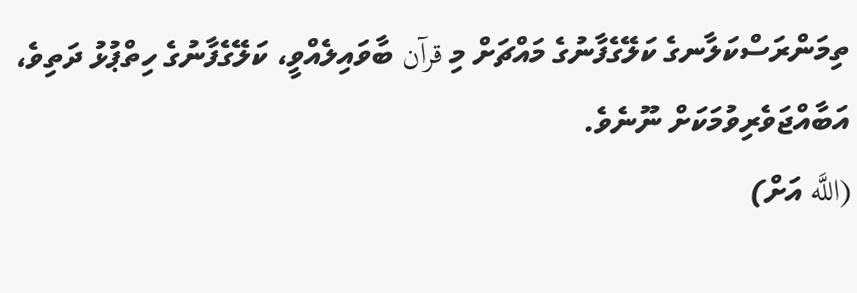ތިމަންރަސްކަލާނގެ ކަލޭގެފާނުގެ މައްޗަށް މި قرآن ބާވައިލެއްވީ، ކަލޭގެފާނުގެ ހިތްޕުޅު ދަތިވެ، އަބާއްޖަވެރިވުމަކަށް ނޫނެވެ.
(اللَّه އަށް)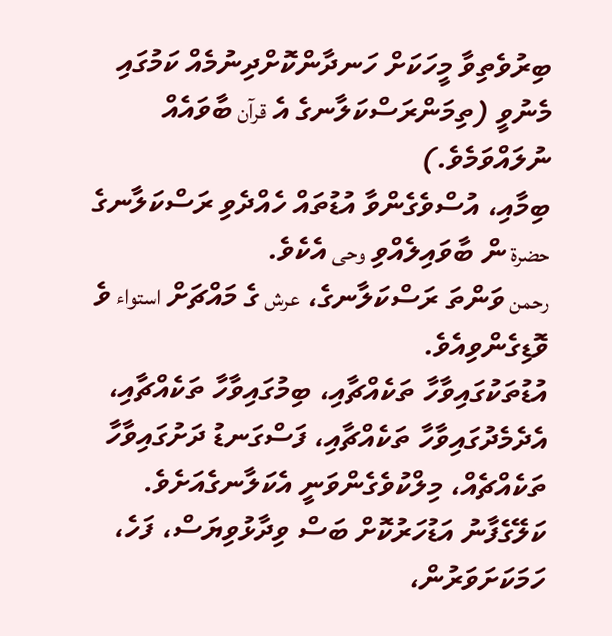ބިރުވެތިވާ މީހަކަށް ހަނދާންކޮށްދިނުމެއް ކަމުގައި މެނުވީ (ތިމަންރަސްކަލާނގެ އެ قرآن ބާވައެއް ނުލައްވަމެވެ.)
ބިމާއި، އުސްވެގެންވާ އުޑުތައް ހެއްދެވި ރަސްކަލާނގެ حضرة ން ބާވައިލެއްވި وحى އެކެވެ.
رحمن ވަންތަ ރަސްކަލާނގެ، عرش ގެ މައްޗަށް استواء ވެ ވޮޑިގެންވިއެވެ.
އުޑުތަކުގައިވާހާ ތަކެއްޗާއި، ބިމުގައިވާހާ ތަކެއްޗާއި، އެދެމެދުގައިވާހާ ތަކެއްޗާއި، ފަސްގަނޑު ދަށުގައިވާހާ ތަކެއްޗެއް، މިލްކުވެގެންވަނީ އެކަލާނގެއަށެވެ.
ކަލޭގެފާނު އަޑުހަރުކޮށް ބަސް ވިދާޅުވިޔަސް، ފަހެ، ހަމަކަށަވަރުން،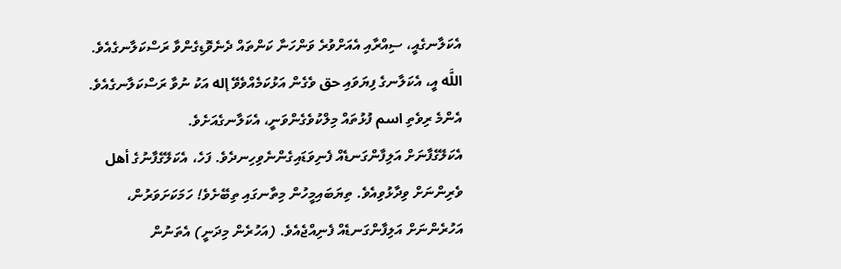އެކަލާނގެއީ، ސިއްރާއި އެއަށްވުރެ ވަންހަނާ ކަންތައް ދެނެވޮޑިގެންވާ ރަސްކަލާނގެއެވެ.
اللَّه އީ، އެކަލާނގެ ފިޔަވައި حق ވެގެން އަޅުކަމެއްވެވޭ إله އަކު ނުވާ ރަސްކަލާނގެއެވެ. އެންމެ ރިވެތި اسم ފުޅުތައް މިލްކުވެގެންވަނީ، އެކަލާނގެއަށެވެ.
އެކަލޭގެފާނަށް އަލިފާންގަނޑެއް ފެނިވަޑައިގެންނެވިހިނދެވެ. ފަހެ، އެކަލޭގެފާނުގެ أهل ވެރިންނަށް ވިދާޅުވިއެވެ. ތިޔަބައިމީހުން މިތާނގައި ތިބޭށެވެ! ހަމަކަށަވަރުން، އަހުރެންނަށް އަލިފާންގަނޑެއް ފެނިއްޖެއެވެ. (އަހުރެން މިދަނީ) އެތަނުން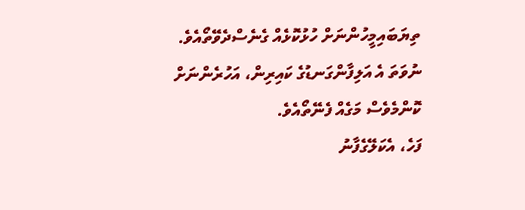ތިޔަބައިމީހުންނަށް ހުޅުކޮޅެއް ގެނެސްދެވޭތޯއެވެ. ނުވަތަ އެ އަލިފާންގަނޑުގެ ކައިރިން، އަހުރެންނަށް ކޮންމެވެސް މަގެއް ފެނޭތޯއެވެ.
ފަހެ، އެކަލޭގެފާނު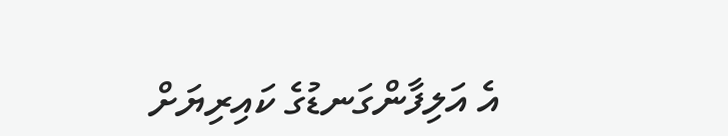އެ އަލިފާންގަނޑުގެ ކައިރިޔަށް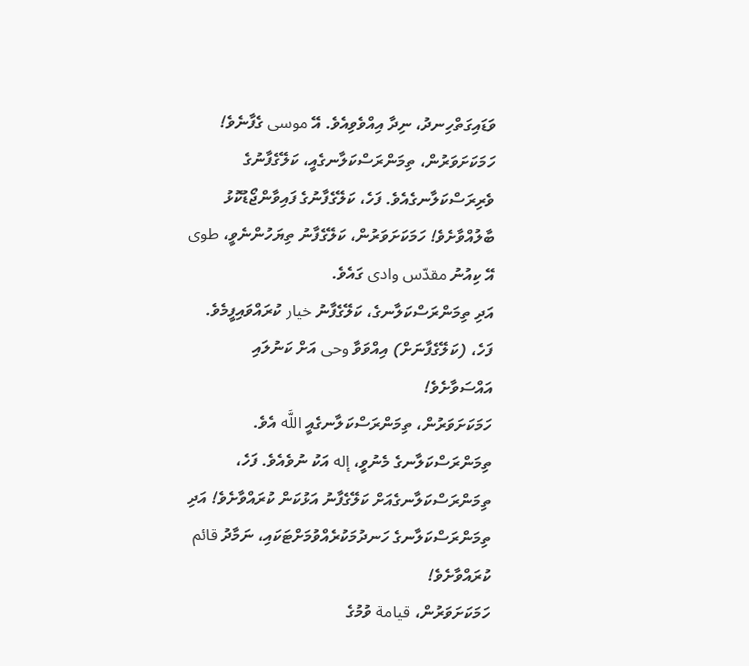ވަޑައިގަތްހިނދު، ނިދާ އިއްވެވިއެވެ. އޭ موسى ގެފާނެވެ!
ހަމަކަށަވަރުން، ތިމަންރަސްކަލާނގެއީ، ކަލޭގެފާނުގެ ވެރިރަސްކަލާނގެއެވެ. ފަހެ، ކަލޭގެފާނުގެ ފައިވާންޖޯޑުކޮޅު ބާލުއްވާށެވެ! ހަމަކަށަވަރުން، ކަލޭގެފާނު ތިޔަހުންނެވީ، طوى އޭ ކިއުނު مقدّس وادى ގައެވެ.
އަދި ތިމަންރަސްކަލާނގެ، ކަލޭގެފާނު خيار ކުރައްވައިފީމެވެ. ފަހެ، (ކަލޭގެފާނަށް) އިއްވަވާ وحى އަށް ކަނުލައި އައްސަވާށެވެ!
ހަމަކަށަވަރުން، ތިމަންރަސްކަލާނގެއީ اللَّه އެވެ. ތިމަންރަސްކަލާނގެ މެނުވީ، إله އަކު ނުވެއެވެ. ފަހެ، ތިމަންރަސްކަލާނގެއަށް ކަލޭގެފާނު އަޅުކަން ކުރައްވާށެވެ! އަދި ތިމަންރަސްކަލާނގެ ހަނދުމަކުރެއްވުމަށްޓަކައި، ނަމާދު قائم ކުރައްވާށެވެ!
ހަމަކަށަވަރުން، قيامة ވުމުގެ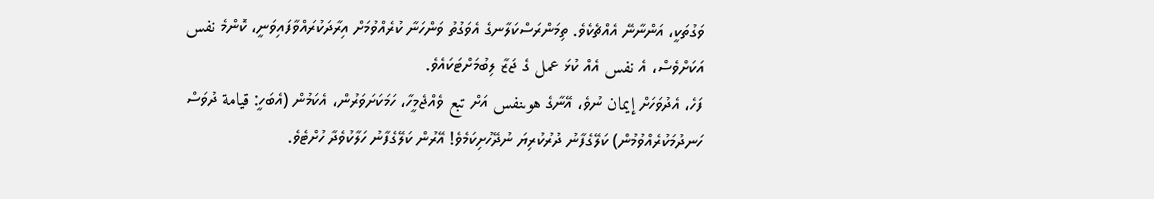ވަގުތަކީ، އަންނާނޭ އެއްޗެކެވެ. ތިމަންރަސްކަލާނގެ އެވަގުތު ވަންހަނާ ކުރެއްވުމަށް އިރާދަކުރައްވާފައިވަނީ، ކޮންމެ نفس އަކަށްވެސް، އެ نفس އެއް ކުޅަ عمل ގެ ޖަޒާ ލިބުމަށްޓަކައެވެ.
ފަހެ، އެދުވަހަށް إيمان ނުވެ، އޭނާގެ هوىنفس އަށް تبع ވެއްޖެމީހާ، ހަމަކަށަވަރުން، އެކަމުން (އެބަހީ: قيامة ދުވަސް ހަނދުމަކުރެއްވުމުން) ކަލޭގެފާނު ދުރުކުރިޔަ ނުދޭހުށިކަމެވެ! އޭރުން ކަލޭގެފާނު ހަލާކުވެދާ ހުށްޓެވެ.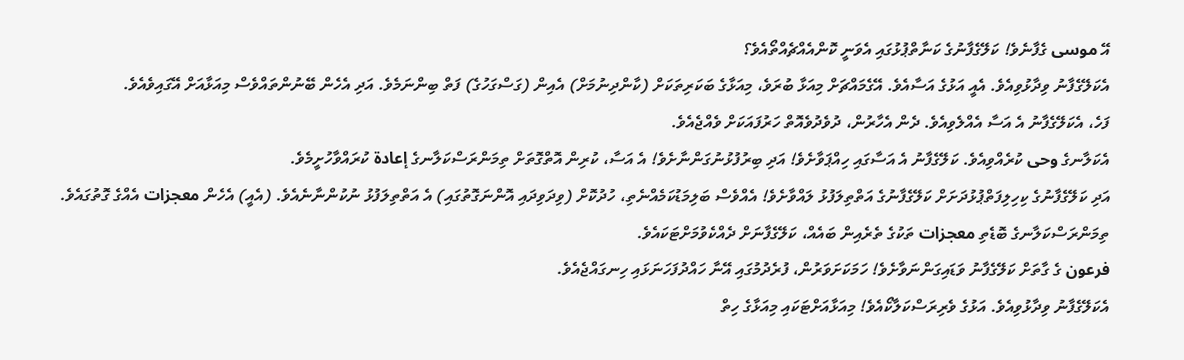އޭ موسى ގެފާނެވެ! ކަލޭގެފާނުގެ ކަނާތްޕުޅުގައި އެވަނީ ކޮންއެއްޗެއްތޯއެވެ؟
އެކަލޭގެފާނު ވިދާޅުވިއެވެ. އެއީ އަޅުގެ އަސާއެވެ. އޭގެމައްޗަށް މިއަޅާ ބުރަވެ، މިއަޅާގެ ބަކަރިތަކަށް (ކާންދިނުމަށް) އެއިން (ގަސްގަހުގެ) ފަތް ބިންނަމެވެ. އަދި އެހެން ބޭނުންތައްވެސް މިއަޅާއަށް އޭގައިވެއެވެ.
ފަހެ، އެކަލޭގެފާނު އެ އަސާ އެއްލެވިއެވެ. ދެން އެހާރުން، ދުވެދުވެއޮތް ހަރުފައަކަށް ވެއްޖެއެވެ.
އެކަލާނގެ وحى ކުރެއްވިއެވެ. ކަލޭގެފާނު އެ އަސާގައި ހިއްޕަވާށެވެ! އަދި ބިރުފުޅުނުގަންނާށެވެ! އެ އަސާ، ކުރިން އޮތްގޮތަށް ތިމަންރަސްކަލާނގެ إعادة ކުރައްވާހުށީމެވެ.
އަދި ކަލޭގެފާނުގެ ކިހިލިފަތްޕުޅުދަށަށް ކަލޭގެފާނުގެ އަތްތިލަފުޅު ލައްވާށެވެ! އެއްވެސް ބަލިމަޑުކަމެއްނެތި، ހުދުކޮށް (ވިދަވިދައި އޮންނަގޮތުގައި) އެ އަތްތިލަފުޅު ނުކުންނާނެއެވެ. (އެއީ) އެހެން معجزات އެއްގެ ގޮތުގައެވެ.
ތިމަންރަސްކަލާނގެ ބޮޑެތި معجزات ތަކުގެ ތެރެއިން ބައެއް، ކަލޭގެފާނަށް ދެއްކެވުމަށްޓަކައެވެ.
فرعون ގެ ގާތަށް ކަލޭގެފާނު ވަޑައިގަންނަވާށެވެ! ހަމަކަށަވަރުން، ފުރެދުމުގައި އޭނާ ހައްދުފަހަނަޅައި ހިނގައްޖެއެވެ.
އެކަލޭގެފާނު ވިދާޅުވިއެވެ. އަޅުގެ ވެރިރަސްކަލާކޯއެވެ! މިއަޅާއަށްޓަކައި މިއަޅާގެ ހިތް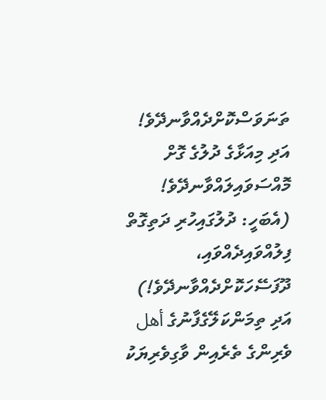ތަނަވަސްކޮށްދެއްވާނދޭވެ!
އަދި މިއަޅާގެ ދުލުގެ ގޮށް މޮއްސަވައިލައްވާނދޭވެ! (އެބަހީ: ދުލުގައިހުރި ދަތިގޮތް ފިލުއްވައިދެއްވައި، ދޫފަސޭހަކޮށްދެއްވާނދޭވެ!)
އަދި ތިމަންކަލޭގެފާނުގެ أهل ވެރިންގެ ތެރެއިން ވާގިވެރިޔަކު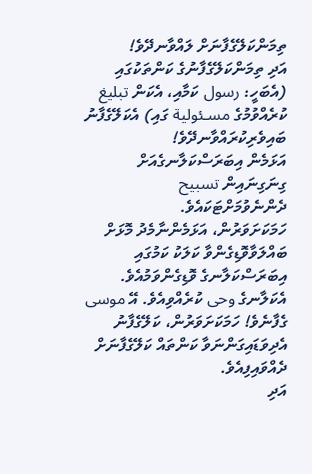ތިމަންކަލޭގެފާނަށް ލައްވާނދޭވެ!
އަދި ތިމަންކަލޭގެފާނުގެ ކަންތަކުގައި (އެބަހީ: رسول ކަމާއި، އެކަން تبليغ ކުރެއްވުމުގެ مسـئولية ގައި) އެކަލޭގެފާނު ބައިވެރިކުރައްވާނދޭވެ!
އަޅަމެން އިބަރަސްކަލާނގެއަށް ގިނަގިނައިން تسبيح ދެންނެވުމަށްޓަކައެވެ.
ހަމަކަށަވަރުން، އަޅަމެންނާމެދު މޮޅަށް ބައްލަވާވޮޑިގެންވާ ކަލަކު ކަމުގައި އިބަރަސްކަލާނގެ ވޮޑިގެންވަމުއެވެ.
އެކަލާނގެ وحى ކުރެއްވިއެވެ. އޭ موسى ގެފާނެވެ! ހަމަކަށަވަރުން، ކަލޭގެފާނު އެދިވަޑައިގަންނަވާ ކަންތައް ކަލޭގެފާނަށް ދެއްވައިފިއެވެ.
އަދި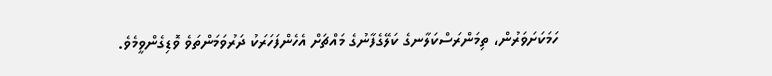ހަމަކަށަވަރުން، ތިމަންރަސްކަލާނގެ ކަލޭގެފާނުގެ މައްޗަށް އެހެންފަހަރަކު ދަރުވަމަންތަވެ ވޮޑިގެންވީމެވެ.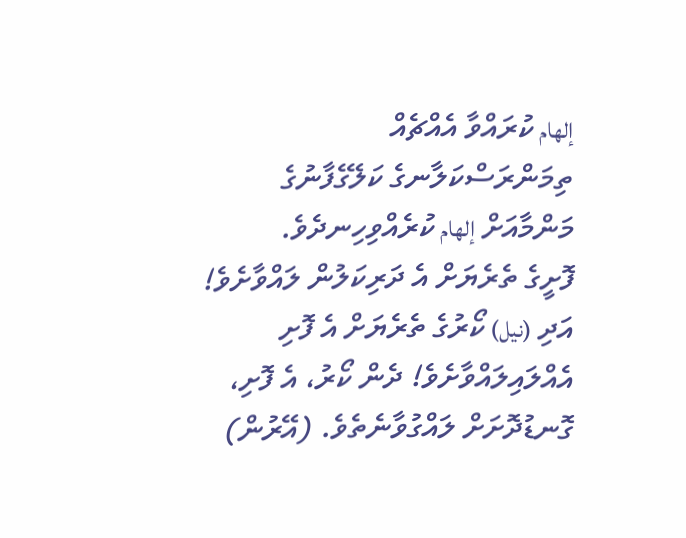إلهام ކުރައްވާ އެއްޗެއް ތިމަންރަސްކަލާނގެ ކަލޭގެފާނުގެ މަންމާއަށް إلهام ކުރެއްވިހިނދެވެ.
ފޮށީގެ ތެރެޔަށް އެ ދަރިކަލުން ލައްވާށެވެ! އަދި (نيل) ކޯރުގެ ތެރެޔަށް އެ ފޮށި އެއްލައިލައްވާށެވެ! ދެން ކޯރު، އެ ފޮށި، ގޮނޑުދޮށަށް ލައްގުވާނެތެވެ. (އޭރުން)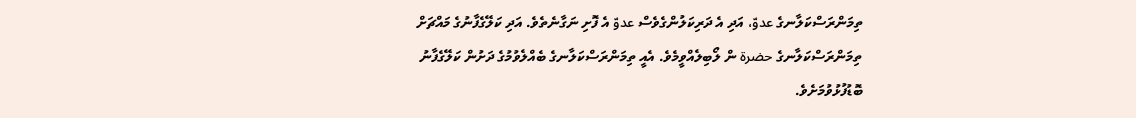ތިމަންރަސްކަލާނގެ عدوّ، އަދި އެ ދަރިކަލުންގެވެސް عدوّ އެ ފޮށި ނަގާނެތެވެ. އަދި ކަލޭގެފާނުގެ މައްޗަށް ތިމަންރަސްކަލާނގެ حضرة ން ލޯބިލެއްވީމެވެ. އެއީ ތިމަންރަސްކަލާނގެ ބެއްލެވުމުގެ ދަށުން ކަލޭގެފާނު ބޮޑުފުޅުވުމަށެވެ.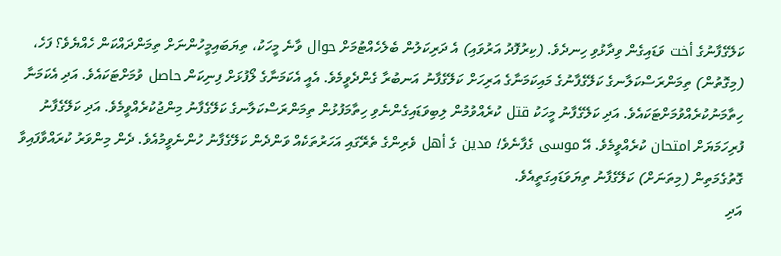ކަލޭގެފާނުގެ أخت ވަޑައިގެން ވިދާޅުވި ހިނދެވެ. (ކިރުފޮދު އަރުވައި) އެ ދަރިކަލުން ބެލެހެއްޓުމަށް حوال ވާނެ މީހަކު، ތިޔަބައިމީހުންނަށް ތިމަންދައްކަން ހެއްޔެވެ؟ ފަހެ، (މިގޮތުން) ތިމަންރަސްކަލާނގެ ކަލޭގެފާނުގެ މައިކަމަނާގެ އަރިހަށް ކަލޭގެފާނު އަނބުރާ ގެންދެވީމެވެ. އެއީ އެކަމަނާގެ ލޯފުޅަށް ފިނިކަން حاصل ވުމަށްޓަކައެވެ. އަދި އެކަމަނާ ހިތާމަނުކުރެއްވުމަށްޓަކައެވެ. އަދި ކަލޭގެފާނު މީހަކު قتل ކުރެއްވުމުން ލިބިވަޑައިގެންނެވި ހިތާމަފުޅުން ތިމަންރަސްކަލާނގެ ކަލޭގެފާނު މިންޖުކުރެއްވީމެވެ. އަދި ކަލޭގެފާނު ފުރިހަމަޔަށް امتحان ކުރެއްވީމެވެ. އޭ موسى ގެފާނެވެ! مدين ގެ أهل ވެރިންގެ ތެރޭގައި އަހަރުތަކެއް ވަންދެން ކަލޭގެފާނު ހުންނެވީމުއެވެ. ދެން މިންވަރު ކުރައްވާފައިވާ ގޮތުގެމަތިން (މިތަނަށް) ކަލޭގެފާނު ތިޔަވަޑައިގަތީއެވެ.
އަދި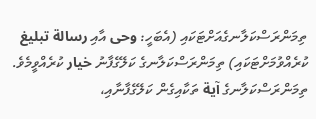ތިމަންރަސްކަލާނގެއަށްޓަކައި (އެބަހީ: وحى އާއި رسالة تبليغ ކުރެއްވުމަށްޓަކައި) ތިމަންރަސްކަލާނގެ ކަލޭގެފާނު خيار ކުރެއްވީމެވެ.
ތިމަންރަސްކަލާނގެ آية ތަކާއިގެން ކަލޭގެފާނާއި،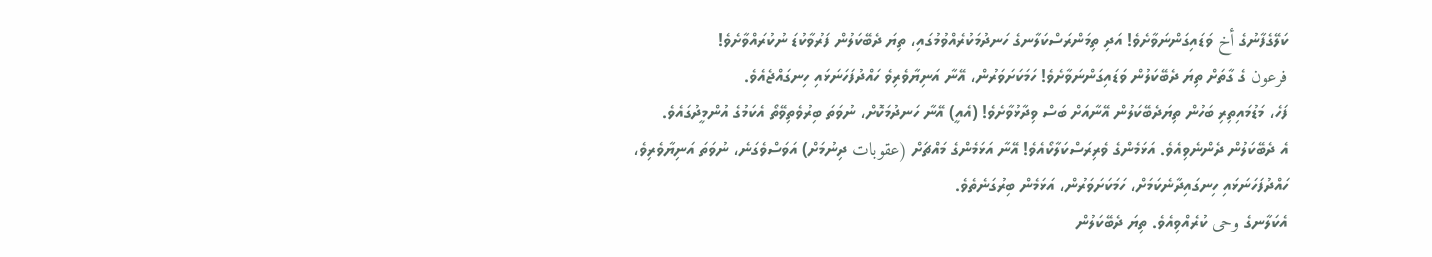ކަލޭގެފާނުގެ أخ ވަޑައިގަންނަވާށެވެ! އަދި ތިމަންރަސްކަލާނގެ ހަނދުމަކުރެއްވުމުގައި، ތިޔަ ދެބޭކަލުން ފަރުވާކުޑަ ނުކުރައްވާށެވެ!
فرعون ގެ ގާތަށް ތިޔަ ދެބޭކަލުން ވަޑައިގަންނަވާށެވެ! ހަމަކަށަވަރުން، އޭނާ އަނިޔާވެރިވެ ހައްދުފަހަނަޅައި ހިނގައްޖެއެވެ.
ފަހެ، މަޑުމައިތިރި ބަހުން ތިޔަދެބޭކަލުން އޭނާއަށް ބަސް ވިދާޅުވާށެވެ! (އެއީ) އޭނާ ހަނދުމަކޮށް، ނުވަތަ ބިރުވެތިވޭތޯ އެކަމުގެ އުންމީދުގައެވެ.
އެ ދެބޭކަލުން ދެންނެވިއެވެ. އަޅަމެންގެ ވެރިރަސްކަލާކޯއެވެ! އޭނާ އަޅަމެންގެ މައްޗަށް (عقوبات ދިނުމަށް) އަވަސްވެގަނެ، ނުވަތަ އަނިޔާވެރިވެ، ހައްދުފަހަނަޅައި ހިނގައިދާނެކަމަށް، ހަމަކަށަވަރުން، އަޅަމެން ބިރުގަނެތެވެ.
އެކަލާނގެ وحى ކުރެއްވިއެވެ. ތިޔަ ދެބޭކަލުން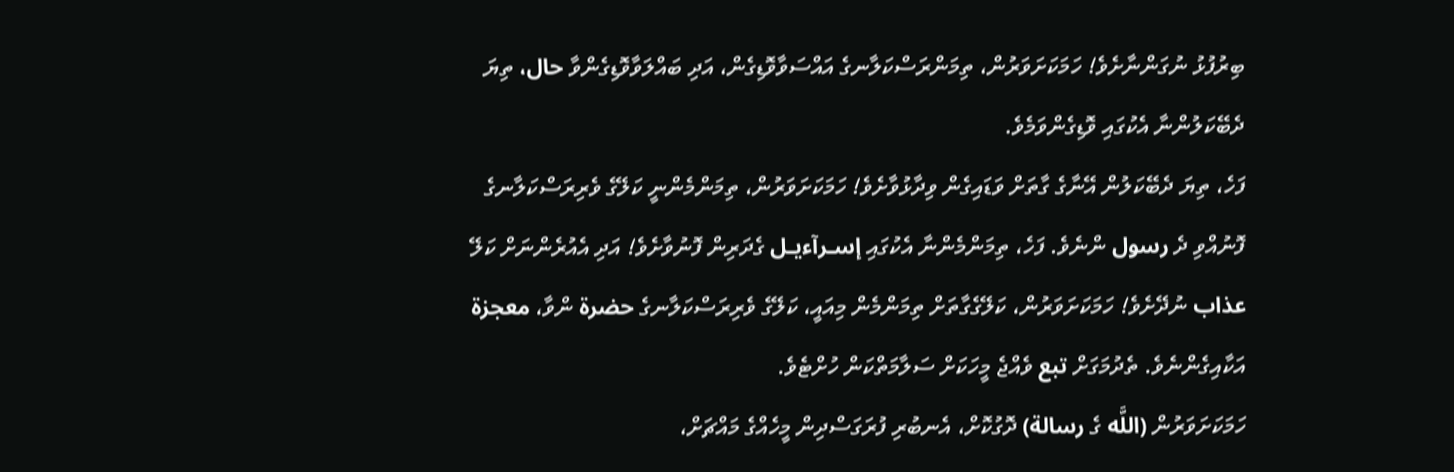ބިރުފުޅު ނުގަންނާށެވެ! ހަމަކަށަވަރުން، ތިމަންރަސްކަލާނގެ އައްސަވާވޮޑިގެން، އަދި ބައްލަވާވޮޑިގެންވާ حال، ތިޔަ ދެބޭކަލުންނާ އެކުގައި ވޮޑިގެންވަމެވެ.
ފަހެ، ތިޔަ ދެބޭކަލުން އޭނާގެ ގާތަށް ވަޑައިގެން ވިދާޅުވާށެވެ! ހަމަކަށަވަރުން، ތިމަންމެންނީ ކަލޭގެ ވެރިރަސްކަލާނގެ ފޮނުއްވި ދެ رسول ންނެވެ. ފަހެ، ތިމަންމެންނާ އެކުގައި إسـرآءيـل ގެދަރިން ފޮނުވާށެވެ! އަދި އެއުރެންނަށް ކަލޭ عذاب ނުދޭށެވެ! ހަމަކަށަވަރުން، ކަލޭގެގާތަށް ތިމަންމެން މިއައީ، ކަލޭގެ ވެރިރަސްކަލާނގެ حضرة ންވާ، معجزة އަކާއިގެންނެވެ. ތެދުމަގަށް تبع ވެއްޖެ މީހަކަށް ސަލާމަތްކަން ހުށްޓެވެ.
ހަމަކަށަވަރުން (اللَّه ގެ رسالة) ދޮގުކޮށް، އެނބުރި ފުރަގަސްދިން މީހެއްގެ މައްޗަށް،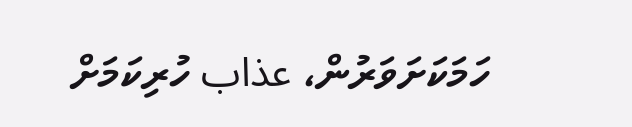ހަމަކަށަވަރުން، عذاب ހުރިކަމަށް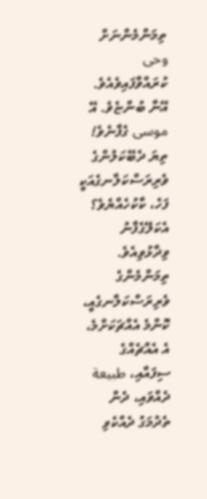ތިމަންމެންނަށް وحى ކުރައްވާފައިވެއެވެ.
އޭނާ ބުންޏެވެ. އޭ موسى ގެފާނެވެ! ތިޔަ ދެބޭކަލުންގެ ވެރިރަސްކަލާނގެއަކީ ފަހެ، ކާކުހެއްޔެވެ؟
އެކަލޭގެފާނު ވިދާޅުވިއެވެ. ތިމަންމެންގެ ވެރިރަސްކަލާނގެއީ، ކޮންމެ އެއްޗަކަށްމެ، އެ އެއްޗެއްގެ ސިފައާއި، طبيعة ދެއްވައި، ދެން ތެދުމަގު ދެއްކެވި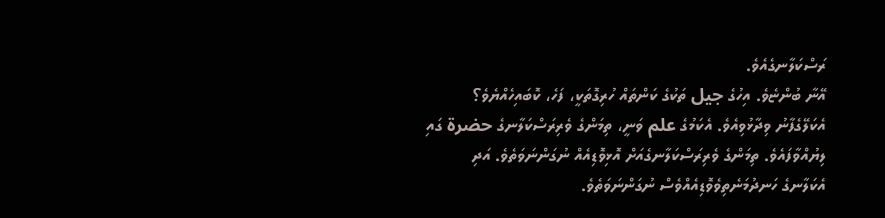ރަސްކަލާނގެއެވެ.
އޭނާ ބުންޏެވެ. އިހުގެ جيل ތަކުގެ ކަންތައް ހުރިގޮތަކީ، ފަހެ، ކޮބައިހެއްޔެވެ؟
އެކަލޭގެފާނު ވިދާޅުވިއެވެ. އެކަމުގެ علم ވަނީ، ތިމަންގެ ވެރިރަސްކަލާނގެ حضرة ގައި ލިޔުއްވާފައެވެ. ތިމަންގެ ވެރިރަސްކަލާނގެއަށް އޮޅިވޮޑިއެއް ނުގަންނަވަތެވެ. އަދި އެކަލާނގެ ހަނދުމަނެތިވެވޮޑިއެއްވެސް ނުގަންނަވަތެވެ.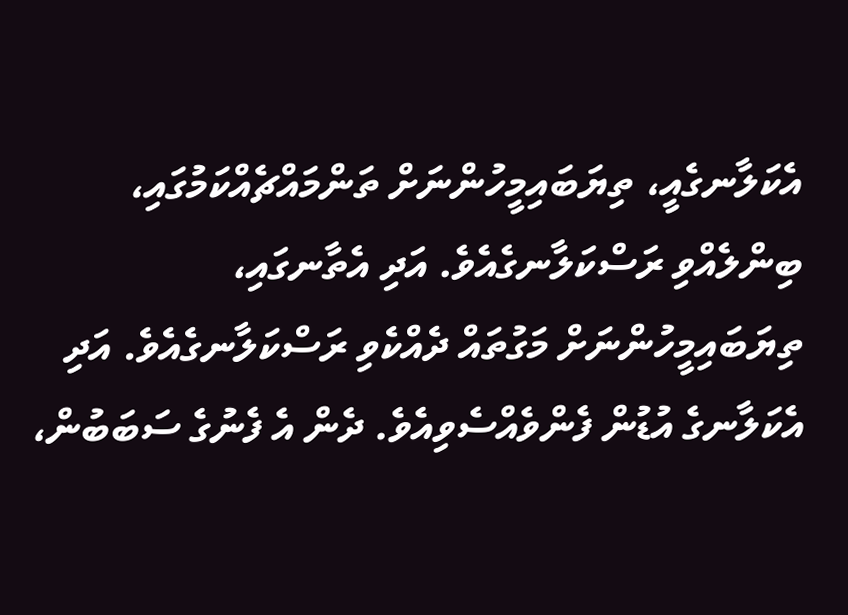އެކަލާނގެއީ، ތިޔަބައިމީހުންނަށް ތަންމައްޗެއްކަމުގައި، ބިންލެއްވި ރަސްކަލާނގެއެވެ. އަދި އެތާނގައި، ތިޔަބައިމީހުންނަށް މަގުތައް ދެއްކެވި ރަސްކަލާނގެއެވެ. އަދި އެކަލާނގެ އުޑުން ފެންވެއްސެވިއެވެ. ދެން އެ ފެނުގެ ސަބަބުން،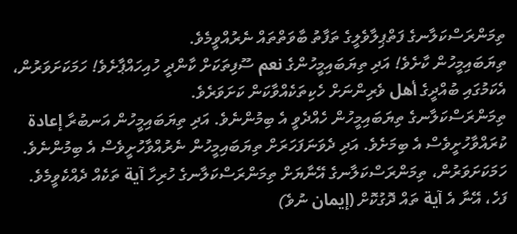ތިމަންރަސްކަލާނގެ ފަތްޕިލާވެލީގެ ތަފާތު ބާވަތްތައް ނެރުއްވީމެވެ.
ތިޔަބައިމީހުން ކާށެވެ! އަދި ތިޔަބައިމީހުންގެ نعم ސޫފިތަކަށް ކާންދީ ހުއިހައްޕާށެވެ! ހަމަކަށަވަރުން، އެކަމުގައި ބުއްދީގެ أهل ވެރިންނަށް ހެކިތަކެއްވާކަން ކަށަވަރެވެ.
ތިމަންރަސްކަލާނގެ ތިޔަބައިމީހުން ހެއްދެވީ އެ ބިމުންނެވެ. އަދި ތިޔަބައިމީހުން އަނބުރާ إعادة ކުރައްވާހުށީވެސް އެ ބިމަށެވެ. އަދި ދެވަނަފަހަރަށް ތިޔަބައިމީހުން ނެރުއްވާހުށީވެސް އެ ބިމުންނެވެ.
ހަމަކަށަވަރުން، ތިމަންރަސްކަލާނގެ އޭނާޔަށް ތިމަންރަސްކަލާނގެ ހުރިހާ آية ތަކެއް ދެއްކެވީމެވެ. ފަހެ، އޭނާ އެ آية ތައް ދޮގުކޮށް (إيمان ނުވެ)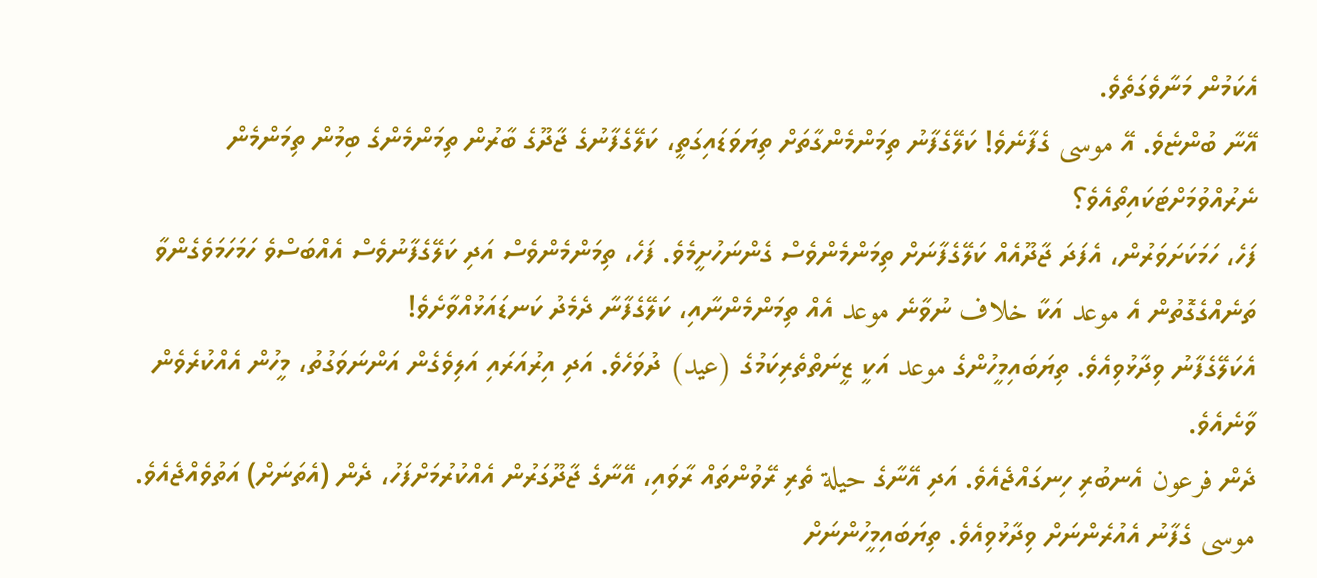އެކަމުން މަނާވެގަތެވެ.
އޭނާ ބުންޏެވެ. އޭ موسى ގެފާނެވެ! ކަލޭގެފާނު ތިމަންމެންގާތަށް ތިޔަވަޑައިގަތީ، ކަލޭގެފާނުގެ ޖާދޫގެ ބާރުން ތިމަންމެންގެ ބިމުން ތިމަންމެން ނެރުއްވުމަށްޓަކައިތޯއެވެ؟
ފަހެ، ހަމަކަށަވަރުން، އެފަދަ ޖާދޫއެއް ކަލޭގެފާނަށް ތިމަންމެންވެސް ގެންނަހުށީމެވެ. ފަހެ، ތިމަންމެންވެސް އަދި ކަލޭގެފާނުވެސް އެއްބަސްވެ ހަމަހަމަވެގެންވާ ތަނެއްގެގޮތުން އެ موعد އަކާ خلاف ނުވާނެ موعد އެއް ތިމަންމެންނާއި، ކަލޭގެފާނާ ދެމެދު ކަނޑައަޅުއްވާށެވެ!
އެކަލޭގެފާނު ވިދާޅުވިއެވެ. ތިޔަބައިމީހުންގެ موعد އަކީ ޒީނަތްތެރިކަމުގެ (عيد) ދުވަހެވެ. އަދި އިރުއަރައި އަލިވެގެން އަންނަވަގުތު، މީހުން އެއްކުރެވެން ވާނެއެވެ.
ދެން فرعون އެނބުރި ހިނގައްޖެއެވެ. އަދި އޭނާގެ حيلة ތެރި ރޭވުންތައް ރާވައި، އޭނާގެ ޖާދޫގަރުން އެއްކުރުމަށްފަހު، ދެން (އެތަނަށް) އަތުވެއްޖެއެވެ.
موسى ގެފާނު އެއުރެންނަށް ވިދާޅުވިއެވެ. ތިޔަބައިމީހުންނަށް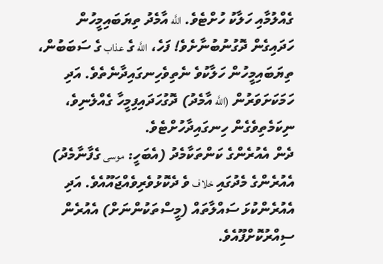ގެއްލުމާއި ހަލާކު ހުށްޓެވެ. اللَّه އާމެދު ތިޔަބައިމީހުން ހަދައިގެން ދޮގުނުބުނާށެވެ! ފަހެ، اللَّه ގެ عذاب ގެ ސަބަބުން، ތިޔަބައިމީހުން ހަލާކުވެ ނެތިވެހިނގައިދާނެތެވެ. އަދި ހަމަކަށަވަރުން (اللَّه އާމެދު) ދޮގުހަދައިފިމީހާ ގެއްލެނިވެ، ނިކަމެތިވެގެން ހިނގައިދާހުށްޓެވެ.
ދެން އެއުރެންގެ ކަންތަކާމެދު (އެބަހީ: موسى ގެފާނާމެދު) އެއުރެންގެ މެދުގައި خلاف ވެ ދެކޮޅުވެރިވެއްޖައޫއެވެ. އަދި އެއުރެންކުޅަ ސައްލާތައް (މީސްތަކުންނަށް) އެއުރެން ސިއްރުކޮށްފޫއެވެ.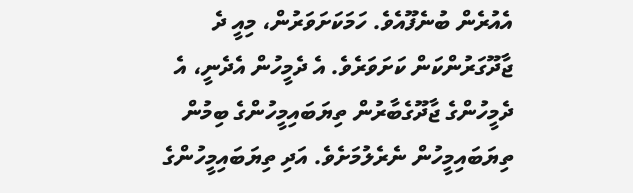އެއުރެން ބުނެފޫއެވެ. ހަމަކަށަވަރުން، މިއީ ދެ ޖާދޫގަރުންކަން ކަށަވަރެވެ. އެ ދެމީހުން އެދެނީ، އެ ދެމީހުންގެ ޖާދޫގެބާރުން ތިޔަބައިމީހުންގެ ބިމުން ތިޔަބައިމީހުން ނެރެލުމަށެވެ. އަދި ތިޔަބައިމީހުންގެ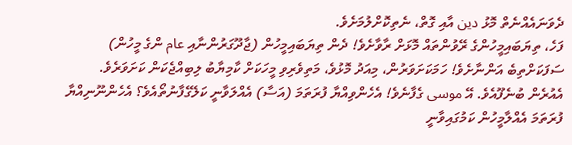ދެވަނައެއްނެތް މޮޅު دين އާއި ގޮތް، ނެތިކޮށްލުމަށެވެ.
ފަހެ، ތިޔަބައިމީހުންގެ ރޭވުންތައް މޮޅަށް ރާވާށެވެ! ދެން ތިޔަބައިމީހުން (ޖާދޫގަރުންނާއި عام ންގެ މީހުން) ސަފަކަށްތިބެ އަންނާށެވެ! ހަމަކަށަވަރުން، މިއަދު މޮޅުވެ، މަތިވެރިވި މީހަކަށް ކާމިޔާބު ލިބިއްޖެކަން ކަށަވަރެވެ.
އެއުރެން ބުނެފޫއެވެ. އޭ موسى ގެފާނެވެ! އެހެންވިއްޔާ ފުރަތަމަ (އަސާ) އެއްލަވާނީ ކަލޭގެފާނުތޯއެވެ؟ އެހެންނޫނިއްޔާ ފުރަތަމަ އެއްލާމީހުން ކަމުގައިވާނީ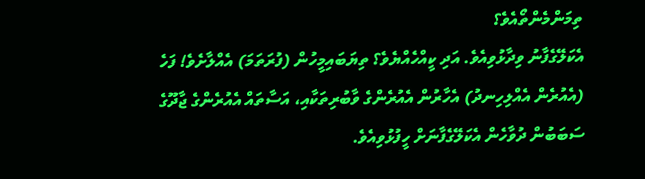ތިމަންމެންތޯއެވެ؟
އެކަލޭގެފާނު ވިދާޅުވިއެވެ. އަދި ކީއްހެއްޔެވެ؟ ތިޔަބައިމީހުން (ފުރަތަމަ) އެއްލާށެވެ! ފަހެ (އެއުރެން އެއްލިހިނދު) އެހާރުން އެއުރެންގެ ވާބުރިތަކާއި، އަސާތައް އެއުރެންގެ ޖާދޫގެ ސަބަބުން ދުވާހެން އެކަލޭގެފާނަށް ހީފުޅުވިއެވެ.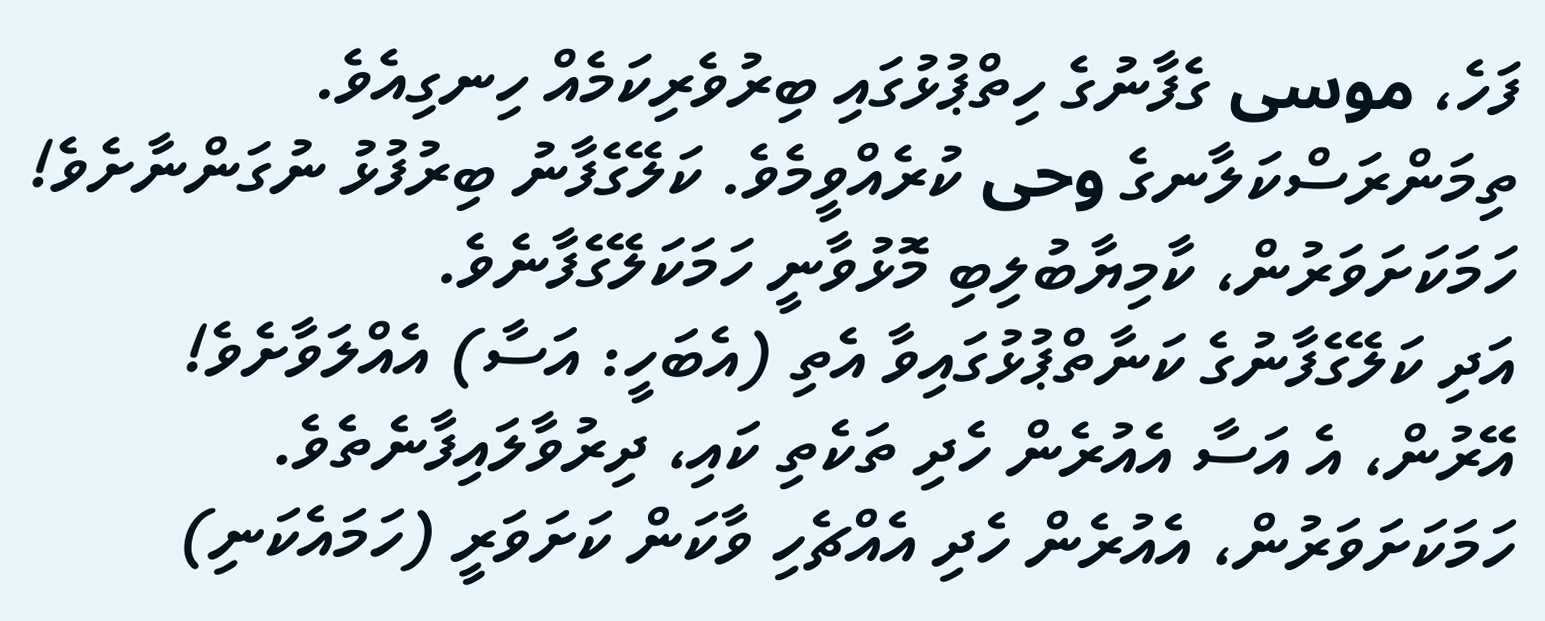ފަހެ، موسى ގެފާނުގެ ހިތްޕުޅުގައި ބިރުވެރިކަމެއް ހިނގިއެވެ.
ތިމަންރަސްކަލާނގެ وحى ކުރެއްވީމެވެ. ކަލޭގެފާނު ބިރުފުޅު ނުގަންނާށެވެ! ހަމަކަށަވަރުން، ކާމިޔާބުލިބި މޮޅުވާނީ ހަމަކަލޭގެފާނެވެ.
އަދި ކަލޭގެފާނުގެ ކަނާތްޕުޅުގައިވާ އެތި (އެބަހީ: އަސާ) އެއްލަވާށެވެ! އޭރުން، އެ އަސާ އެއުރެން ހެދި ތަކެތި ކައި، ދިރުވާލައިފާނެތެވެ. ހަމަކަށަވަރުން، އެއުރެން ހެދި އެއްޗެހި ވާކަން ކަށަވަރީ (ހަމައެކަނި)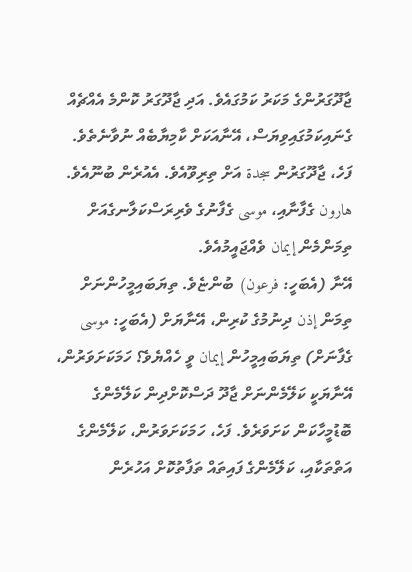ޖާދޫގަރުންގެ މަކަރު ކަމުގައެވެ. އަދި ޖާދޫގަރު ކޮންމެ އެއްޗެއް ގެނައިކަމުގައިވިޔަސް، އޭނާއަކަށް ކާމިޔާބެއް ނުވާނެތެވެ.
ފަހެ، ޖާދޫގަރުން سجدة އަށް ތިރިވޫއެވެ. އެއުރެން ބުނޫއެވެ. هارون ގެފާނާއި، موسى ގެފާނުގެ ވެރިރަސްކަލާނގެއަށް ތިމަންމެން إيمان ވެއްޖައީމުއެވެ.
އޭނާ (އެބަހީ: فرعون) ބުންޏެވެ. ތިޔަބައިމީހުންނަށް ތިމަން إذن ދިނުމުގެ ކުރިން، އޭނާޔަށް (އެބަހީ: موسى ގެފާނަށް) ތިޔަބައިމީހުން إيمان ވީ ހެއްޔެވެ؟ ހަމަކަށަވަރުން، އޭނާޔަކީ ކަލޭމެންނަށް ޖާދޫ ދަސްކޮށްދިން ކަލޭމެންގެ ބޮޑުމީހާކަން ކަށަވަރެވެ. ފަހެ، ހަމަކަށަވަރުން، ކަލޭމެންގެ އަތްތަކާއި، ކަލޭމެންގެ ފައިތައް ތަފާތުކޮށް އަހުރެން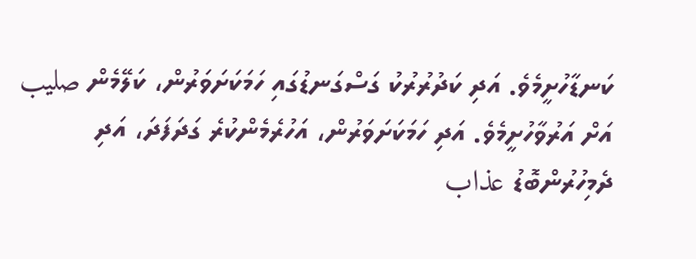ކަނޑާހުށީމެވެ. އަދި ކަދުރުރުކު ގަސްގަނޑުގައި ހަމަކަށަވަރުން، ކަލޭމެން صليب އަށް އަރުވާހުށީމެވެ. އަދި ހަމަކަށަވަރުން، އަހުރެމެންކުރެ ގަދަފަދަ، އަދި ދެމިހުރުންބޮޑު عذاب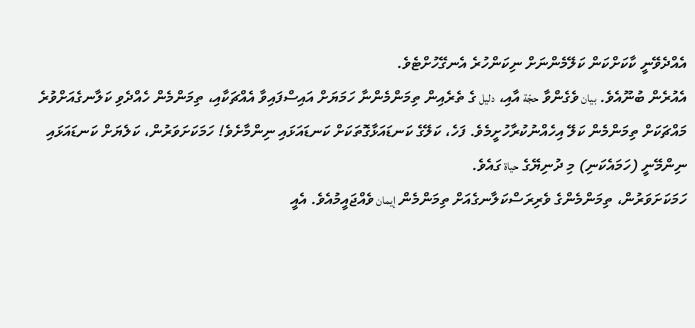އެއްދެވޭނީ ކާކަށްކަން ކަލޭމެންނަށް ނިކަންހުރެ އެނގޭހުށްޓެވެ.
އެއުރެން ބުނޫއެވެ. بيان ވެގެންވާ حجّة އާއި، دليل ގެ ތެރެއިން ތިމަންމެންނާ ހަމަޔަށް އައިސްފައިވާ އެއްޗަކާއި، ތިމަންމެން ހެއްދެވި ކަލާނގެއަށްވުރެ މައްޗަކަށް ތިމަންމެން ކަލޭ އިހެއްނުކުރާހުށީމެވެ. ފަހެ، ކަލޭގެ ކަނޑައަޅާގޮތަކަށް ކަނޑައަޅައި ނިންމާށެވެ! ހަމަކަށަވަރުން، ކަލެޔަށް ކަނޑައަޅައި ނިންމޭނީ (ހަމައެކަނި) މި ދުނިޔޭގެ حياة ގައެވެ.
ހަމަކަށަވަރުން، ތިމަންމެންގެ ވެރިރަސްކަލާނގެއަށް ތިމަންމެން إيمان ވެއްޖައީމުއެވެ. އެއީ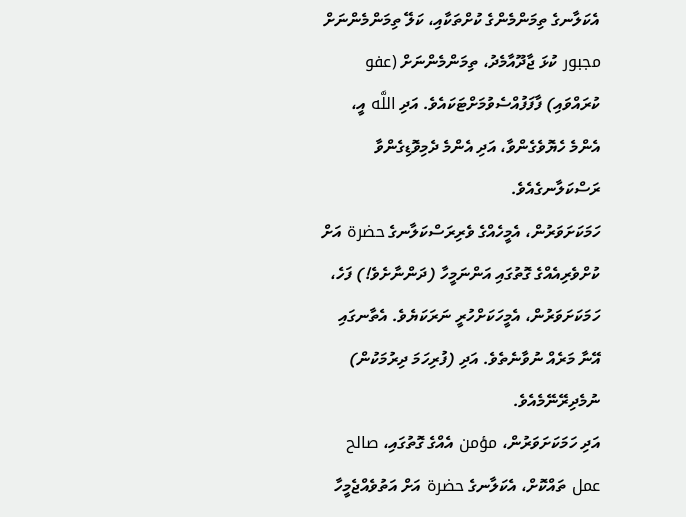އެކަލާނގެ ތިމަންމެންގެ ކުށްތަކާއި، ކަލޭ ތިމަންމެންނަށް مجبور ކުޅަ ޖާދޫއާމެދު، ތިމަންމެންނަށް (عفو ކުރައްވައި) ފާފަފުއްސެވުމަށްޓަކައެވެ. އަދި اللَّه އީ، އެންމެ ހެޔޮވެގެންވާ، އަދި އެންމެ ދެމިވޮޑިގެންވާ ރަސްކަލާނގެއެވެ.
ހަމަކަށަވަރުން، އެމީހެއްގެ ވެރިރަސްކަލާނގެ حضرة އަށް ކުށްވެރިއެއްގެ ގޮތުގައި އަންނަމީހާ (ދަންނާށެވެ!) ފަހެ، ހަމަކަށަވަރުން، އެމީހަކަށްހުރީ ނަރަކަޔެވެ. އެތާނގައި އޭނާ މަރެއް ނުވާނެތެވެ. އަދި (ފުރިހަމަ ދިރުމަކުން) ނުމެދިރޭނޭމެއެވެ.
އަދި ހަމަކަށަވަރުން، مؤمن އެއްގެ ގޮތުގައި، صالح عمل ތައްކޮށް، އެކަލާނގެ حضرة އަށް އަތުވެއްޖެމީހާ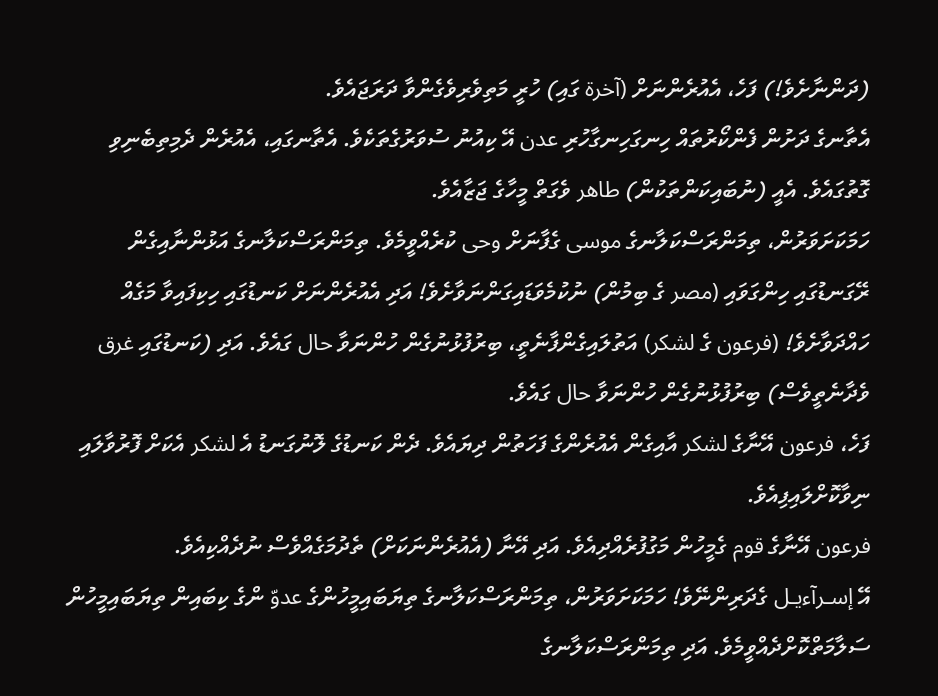(ދަންނާށެވެ!) ފަހެ، އެއުރެންނަށް (آخرة ގައި) ހުރީ މަތިވެރިވެގެންވާ ދަރަޖައެވެ.
އެތާނގެ ދަށުން ފެންކޯރުތައް ހިނގަހިނގާހުރި عدن އޭ ކިއުނު ސުވަރުގެތަކެވެ. އެތާނގައި، އެއުރެން ދެމިތިބެނިވި ގޮތުގައެވެ. އެއީ (ނުބައިކަންތަކުން) طاهر ވެގަތް މީހާގެ ޖަޒާއެވެ.
ހަމަކަށަވަރުން، ތިމަންރަސްކަލާނގެ موسى ގެފާނަށް وحى ކުރެއްވީމެވެ. ތިމަންރަސްކަލާނގެ އަޅުންނާއިގެން ރޭގަނޑުގައި ހިންގަވައި (مصر ގެ ބިމުން) ނުކުމެވަޑައިގަންނަވާށެވެ! އަދި އެއުރެންނަށް ކަނޑުގައި ހިކިފައިވާ މަގެއް ހައްދަވާށެވެ! (فرعون ގެ لشكر) އަތުލައިގެންފާނެތީ، ބިރުފުޅުނުގެން ހުންނަވާ حال ގައެވެ. އަދި (ކަނޑުގައި غرق ވެދާނެތީވެސް) ބިރުފުޅުނުގެން ހުންނަވާ حال ގައެވެ.
ފަހެ، فرعون އޭނާގެ لشكر އާއިގެން އެއުރެންގެ ފަހަތުން ދިޔައެވެ. ދެން ކަނޑުގެ ލޮނުގަނޑު އެ لشكر އެކަށް ފޮރުވާލައި ނިވާކޮށްލައިފިއެވެ.
فرعون އޭނާގެ قوم ގެމީހުން މަގުފުރެއްދިއެވެ. އަދި އޭނާ (އެއުރެންނަކަށް) ތެދުމަގެއްވެސް ނުދެއްކިއެވެ.
އޭ إسـرآءيـل ގެދަރިންނޭވެ! ހަމަކަށަވަރުން، ތިމަންރަސްކަލާނގެ ތިޔަބައިމީހުންގެ عدوّ ންގެ ކިބައިން ތިޔަބައިމީހުން ސަލާމަތްކޮށްދެއްވީމެވެ. އަދި ތިމަންރަސްކަލާނގެ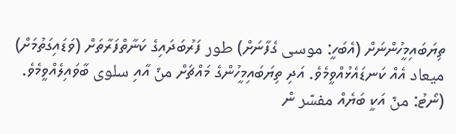ތިޔަބައިމީހުންނަށް (އެބަހީ: موسى ގެފާނަށް) طور ފަރުބަދައިގެ ކަނާތްފަރާތަށް (ވަޑައިގަތުމަށް) ميعاد އެއް ކަނޑައެޅުއްވީމެވެ. އަދި ތިޔަބައިމީހުންގެ މައްޗަށް منّ އާއި سلوى ބާވައިލެއްވީމެވެ. (ނޯޓު: منّ އަކީ ބަޔެއް مفسّر ން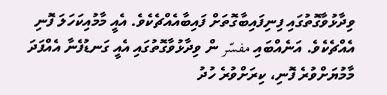ވިދާޅުވާގޮތުގައި ފިނިފައިބާގޮތަށް ފައިބާއެއްޗެކެވެ. އެއީ މާމުއިކަހަލަ ފޮނި އެއްޗެކެވެ. އަނެއްބައި مفسّر ން ވިދާޅުވާގޮތުގައި އެއީ ގަނޑުފެނާ އެއްފަދަ މާމުޔަށްވުރެ ފޮނި، ކިރަށްވުރެ ހުދު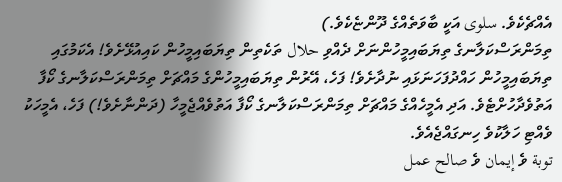އެއްޗެކެވެ. سلوى އަކީ ބާވަތެއްގެ ދޫންޏެކެވެ.)
ތިމަންރަސްކަލާނގެ ތިޔަބައިމީހުންނަށް ދެއްވި حلال ތަކެތިން ތިޔަބައިމީހުން ކައިއުޅޭށެވެ! އެކަމުގައި ތިޔަބައިމީހުން ހައްދުފަހަނަޅައި ނުދާށެވެ! ފަހެ، އޭރުން ތިޔަބައިމީހުންގެ މައްޗަށް ތިމަންރަސްކަލާނގެ ކޯފާ އަތުވެދާހުށްޓެވެ. އަދި އެމީހެއްގެ މައްޗަށް ތިމަންރަސްކަލާނގެ ކޯފާ އަތުވެއްޖެމީހާ (ދަންނާށެވެ!) ފަހެ، އެމީހަކު ވެއްޓި ހަލާކުވެ ހިނގައްޖެއެވެ.
توبة ވެ إيمان ވެ صالح عمل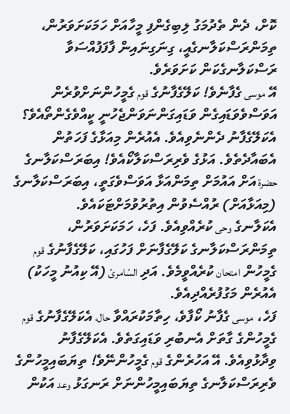ކޮށް، ދެން ތެދުމަގު ލިބިގެންފި މީހާއަށް ހަމަކަށަވަރުން، ތިމަންރަސްކަލާނގެއީ، ގިނަގިނައިން ފާފަފުއްސަވާ ރަސްކަލާނގެކަން ކަށަވަރެވެ.
އޭ موسى ގެފާނެވެ! ކަލޭގެފާނުގެ قوم ގެމީހުންނަށްވުރެން އަވަސްވެވަޑައިގެން ވަޑައިގަންނަވަންޖެހުނީ ކީއްވެގެންތޯއެވެ؟
އެކަލޭގެފާނު ދެންނެވިއެވެ. އެއުރެން މިއަޅާގެ ފަހަތުން އެބައާދެތެވެ. އަޅުގެ ވެރިރަސްކަލާކޯއެވެ! އިބަރަސްކަލާނގެ حضرة އަށް އައުމަށް ތިމަންއަޅާ އަވަސްވެގަތީ، އިބަރަސްކަލާނގެ (މިއަޅާއަށް) ރުއްސެވުން އިތުރުވުމަށްޓަކައެވެ.
އެކަލާނގެ وحى ކުރެއްވިއެވެ. ފަހެ، ހަމަކަށަވަރުން، ތިމަންރަސްކަލާނގެ ކަލޭގެފާނަށް ފަހުގައި، ކަލޭގެފާނުގެ قوم ގެމީހުން امتحان ކުރެއްވީމެވެ. އަދި السّامرىّ (އޭ ކިއުނު މީހަކު) އެއުރެން މަގުފުރެއްދިއެވެ.
ފަހެ، موسى ގެފާނު ކޯފާވެ، ހިތާމަކުރައްވާ حال، އެކަލޭގެފާނުގެ قوم ގެމީހުންގެ ގާތަށް އެނބުރި ވަޑައިގަތެވެ. އެކަލޭގެފާނު ވިދާޅުވިއެވެ. އޭ އަހުރެންގެ قوم ގެމީހުންނޭވެ! ތިޔަބައިމީހުންގެ ވެރިރަސްކަލާނގެ ތިޔަބައިމީހުންނަށް ރަނގަޅު وعد އަކުން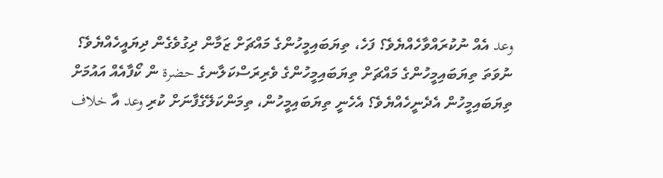وعد އެއް ނުކުރައްވާހެއްޔެވެ؟ ފަހެ، ތިޔަބައިމީހުންގެ މައްޗަށް ޒަމާން ދިގުވެގެން ދިޔައީހެއްޔެވެ؟ ނުވަތަ ތިޔަބައިމީހުންގެ މައްޗަށް ތިޔަބައިމީހުންގެ ވެރިރަސްކަލާނގެ حضرة ން ކޯފާއެއް އައުމަށް ތިޔަބައިމީހުން އެދެނީހެއްޔެވެ؟ އެހެނީ ތިޔަބައިމީހުން، ތިމަންކަލޭގެފާނަށް ކުރި وعد އާ خلاف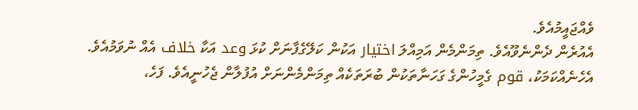ވެއްޖައީމުއެވެ.
އެއުރެން ދެންނެވޫއެވެ. ތިމަންމެން އަމިއްލަ اختيار އަކުން ކަލޭގެފާނަށް ކުޅަ وعد އަކާ خلاف އެއް ނުވަމުއެވެ. އެހެނެއްކަމަކު، قوم ގެމީހުންގެ ގަހަނާތަކުން ބުރަތަކެއް ތިމަންމެންނަށް އުފުލާން ޖެހުނީއެވެ. ފަހެ،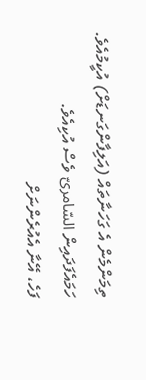ތިމަންމެން އެ ގަހަނާތައް (އަލިފާންގަނޑަށް) އުކީމުއެވެ. ހަމައެފަދައިން السّامرىّ ވެސް އުކިއެވެ.
ފަހެ، އޭނާ އެއުރެންނަށް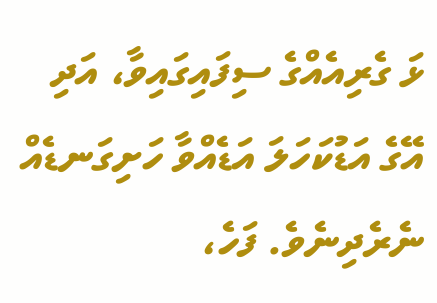ޅަ ގެރިއެއްގެ ސިފައިގައިވާ، އަދި އޭގެ އަޑުކަހަލަ އަޑެއްވާ ހަށިގަނޑެއް ނެރެދިނެވެ. ފަހެ،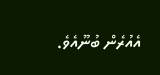އެއުރެން ބުނޫއެވެ.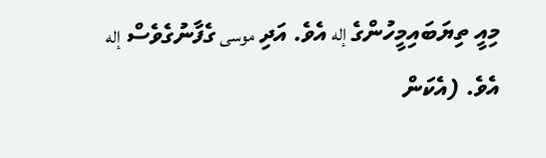މިއީ ތިޔަބައިމީހުންގެ إله އެވެ. އަދި موسى ގެފާނުގެވެސް إله އެވެ. (އެކަން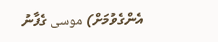އެންގެވުމަށް) موسى ގެފާނު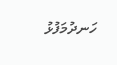ހަނދުމަފުޅު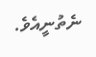ނެތުނީއެވެ.